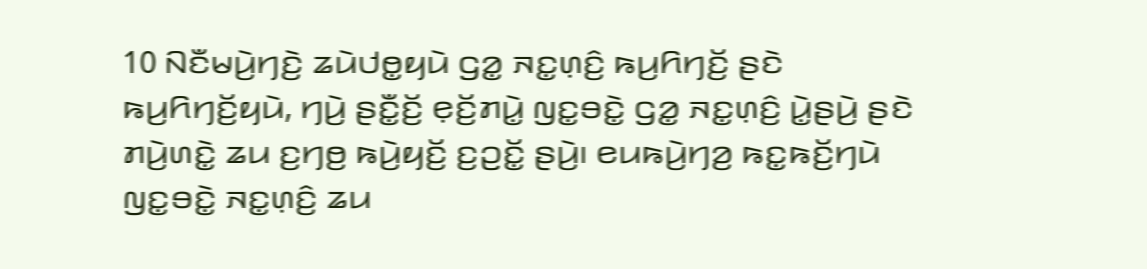10 ꤡꤢꤪꤗꤣꤧ꤬ꤚꤢꤧ꤬ ꤘꤣꤧꤓꤥ꤭ꤟꤣꤧ ꤞꤤ꤭ ꤏꤢ꤭ꤛ꤫ꤢꤨ꤬ ꤒꤣ꤬ꤖꤚꤢꤩ꤬ ꤔꤢꤧ ꤒꤣ꤬ꤖꤚꤢꤩ꤬ꤟꤣꤧ, ꤚꤣꤧ꤬ ꤔꤢꤪ꤭ꤢꤩ꤬ ꤕ꤫ꤢꤩ꤬ꤊꤣꤧ꤭ ꤜꤢ꤭ꤋꤢꤧ꤭ ꤞꤤ꤭ ꤏꤢ꤭ꤛ꤫ꤢꤨ꤬ ꤣꤧ꤭ꤔꤣꤧ꤬ ꤔꤢꤧ ꤊꤣꤧ꤬ꤛꤢꤧ꤭ ꤘꤣ ꤢ꤬ꤚꤥ꤬ ꤒꤣꤧ꤬ꤟꤢꤩ꤬ ꤢ꤬ꤑꤢꤩ꤭ ꤔꤣꤧ꤬꤯ ꤕꤣꤒꤣꤧ꤬ꤚꤤ꤬ ꤒꤢ꤭ꤒꤢꤩ꤬ꤚꤣꤧ ꤜꤢ꤭ꤋꤢꤧ꤭ ꤏꤢ꤭ꤛ꤫ꤢꤨ꤬ ꤘꤣ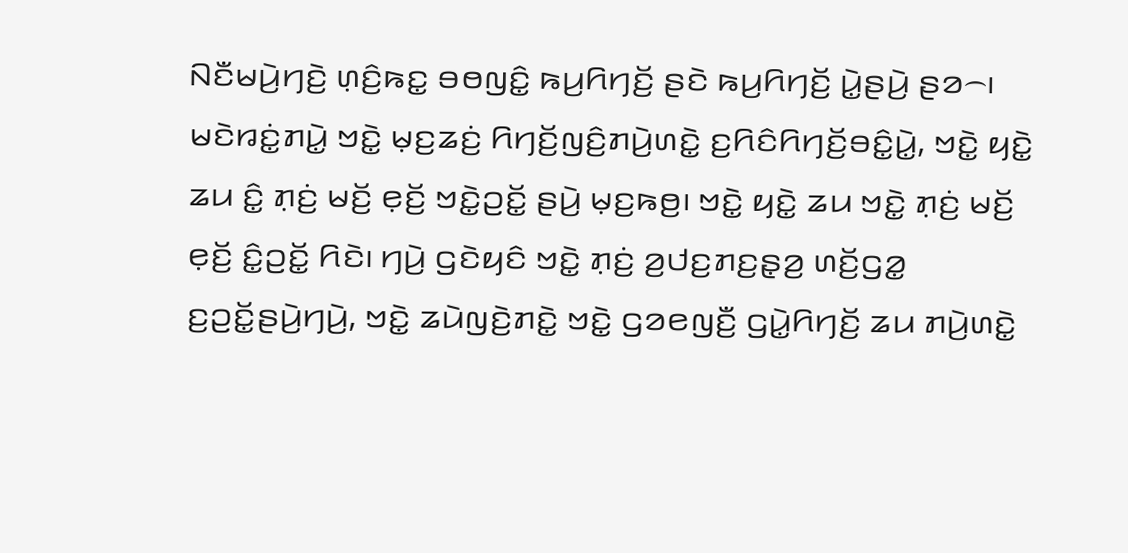ꤡꤢꤪꤗꤣꤧ꤬ꤚꤢꤧ꤬ ꤛ꤫ꤢꤨ꤬ꤒꤢ꤭ ꤋꤥꤜꤢꤨ꤭ ꤒꤣ꤬ꤖꤚꤢꤩ꤬ ꤔꤢꤧ ꤒꤣ꤬ꤖꤚꤢꤩ꤬ ꤣꤧ꤭ꤔꤣꤧ꤬ ꤔꤤ꤮꤯
ꤗꤢꤧꤙꤢꤦ꤭ꤊꤣꤧ꤭ ꤠꤢꤧ꤭ ꤗ꤫ꤢ꤬ꤘꤢꤦ꤬ ꤖꤚꤢꤩ꤬ꤜꤢꤨ꤬ꤊꤣꤧ꤬ꤛꤢꤧ꤭ ꤢ꤬ꤖꤢꤨꤖꤚꤢꤩ꤬ꤋꤢꤨ꤭ꤣꤧ꤭, ꤠꤢꤧ꤭ ꤟꤢꤧ꤭ ꤘꤣ ꤢꤨ꤭ ꤊ꤫ꤢꤦ꤬ ꤗꤢꤩ꤬ ꤕ꤫ꤢꤩ꤬ ꤠꤢꤧ꤭ꤑꤢꤩ꤭ ꤔꤣꤧ꤬ ꤗ꤫ꤢ꤬ꤒꤥ꤬꤯ ꤠꤢꤧ꤭ ꤟꤢꤧ꤭ ꤘꤣ ꤠꤢꤧ꤭ ꤊ꤫ꤢꤦ꤬ ꤗꤢꤩ꤬ ꤕ꤫ꤢꤩ꤬ ꤢꤨ꤭ꤑꤢꤩ꤭ ꤖꤢꤧ꤯ ꤚꤣꤧ꤬ ꤞꤢꤧꤟꤢꤨ ꤠꤢꤧ꤭ ꤊ꤫ꤢꤦ꤬ ꤤ꤬ꤓꤢ꤬ꤊꤢ꤬ꤔ꤫ꤤ꤬ ꤛꤢꤩ꤬ꤞꤤ꤭ ꤢ꤬ꤑꤢꤩ꤭ꤔꤣꤧ꤬ꤚꤣꤧ꤬, ꤠꤢꤧ꤭ ꤘꤣꤧꤜꤢꤧ꤬ꤊꤢꤧ꤭ ꤠꤢꤧ꤭ ꤞꤤꤕꤜꤢꤪ꤬ ꤞꤣꤧ꤭ꤖꤚꤢꤩ꤬ ꤘꤣ ꤊꤣꤧ꤬ꤛꤢꤧ꤭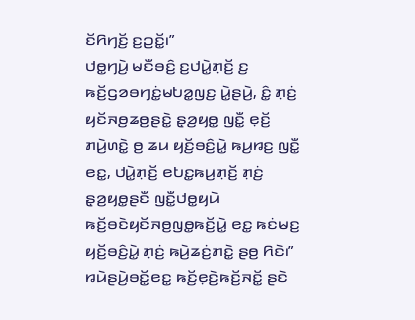ꤢꤩꤖꤚꤢꤩ꤬ ꤢ꤬ꤑꤢꤩ꤭꤯”
ꤓꤥ꤭ꤚꤣꤧ꤬ ꤗꤢꤪꤋꤢꤨ꤬ ꤢ꤬ꤓꤣꤧ꤭ꤊ꤫ꤢꤩ꤬ ꤢ꤬ ꤒꤢꤩ꤬ꤞꤤꤋꤚꤢꤦ꤭ꤗꤝꤤ꤭ꤜꤢ꤬ ꤣꤧ꤭ꤔꤣꤧ꤬, ꤢꤨ꤭ ꤊ꤫ꤢꤦ꤬ ꤟꤢꤩꤏꤥ꤬ꤘꤥ꤬ꤔꤢꤧ꤭ ꤔ꤫ꤤ꤬ꤟꤥ꤭ ꤜꤢꤪ꤭ ꤕ꤫ꤢꤩ꤬ ꤊꤣꤧ꤬ꤛꤢꤧ꤭ ꤥ꤬ ꤘꤣ ꤟꤢꤩ꤬ꤋꤢꤨ꤬ꤣꤧ꤭ ꤒꤣ꤬ꤙꤢ꤬ ꤜꤢꤪ꤭ ꤕꤢ꤭, ꤓꤣꤧ꤭ꤊ꤫ꤢꤩ꤬ ꤕꤝꤢ꤭ꤒꤣ꤬ꤊ꤫ꤢꤩ꤬ ꤊ꤫ꤢꤦ꤬ ꤔ꤫ꤤ꤬ꤟꤥ꤭ꤔꤢꤪ ꤜꤢꤪ꤭ꤓꤥ꤭ꤟꤣꤧ ꤒꤢꤩ꤬ꤋꤢꤧꤟꤢꤩꤏꤥ꤬ꤜꤥ꤭ꤒꤢꤩ꤬ꤣꤧ꤭ ꤕꤢ꤭ ꤒꤢꤦꤗꤢ꤬ ꤟꤢꤩ꤬ꤋꤢꤨ꤬ꤣꤧ꤭ ꤊ꤫ꤢꤦ꤬ ꤒꤣꤧ꤬ꤘꤢꤦ꤬ꤊꤢꤧ꤭ ꤔꤥ꤬ ꤖꤢꤧ꤯”
ꤙꤣꤧꤔꤣꤧ꤬ꤋꤢꤩ꤭ꤕꤢ꤭ ꤒꤢꤩ꤬ꤕ꤫ꤢꤧ꤬ꤒꤢꤩ꤬ꤏꤢꤩ꤭ ꤔꤢꤧ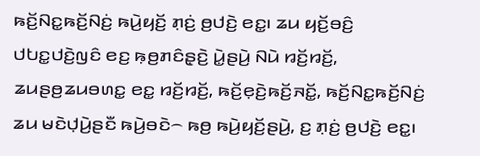ꤒꤢꤩ꤬ꤡꤢ꤭ꤒꤢꤩ꤬ꤡꤢꤦ꤬ ꤒꤣꤧ꤬ꤟꤢꤩ꤬ ꤊ꤫ꤢꤦ꤬ ꤥ꤬ꤓꤢꤧ꤬ ꤕꤢ꤭꤯ ꤘꤣ ꤟꤢꤩ꤬ꤋꤢꤨ꤬ ꤓꤝꤢ꤭ꤓꤢꤧ꤬ꤜꤢꤨ ꤕꤢ꤬ ꤒ꤫ꤥ꤬ꤊꤢꤨꤔ꤫ꤢꤧ꤬ ꤣꤧ꤭ꤔꤣꤧ꤬ ꤡꤣꤧ ꤙꤢꤩ꤬ꤙꤢꤩ꤬, ꤘꤣꤔꤥ꤬ꤘꤣꤋꤛꤢ꤭ ꤕꤢ꤭ ꤙꤢꤩ꤬ꤙꤢꤩ꤬, ꤒꤢꤩ꤬ꤕ꤫ꤢꤧ꤬ꤒꤢꤩ꤬ꤏꤢꤩ꤭, ꤒꤢꤩ꤬ꤡꤢ꤭ꤒꤢꤩ꤬ꤡꤢꤦ꤬ ꤘꤣ ꤗꤢꤧꤓ꤫ꤣꤧ꤬ꤔꤢꤪ ꤒꤣꤧ꤬ꤋꤢꤧ꤮ ꤒꤥ꤬ ꤒꤣꤧ꤬ꤟꤢꤩ꤬ꤔꤣꤧ꤬, ꤢ꤬ ꤊ꤫ꤢꤦ꤬ ꤥ꤬ꤓꤢꤧ꤬ ꤕꤢ꤭꤯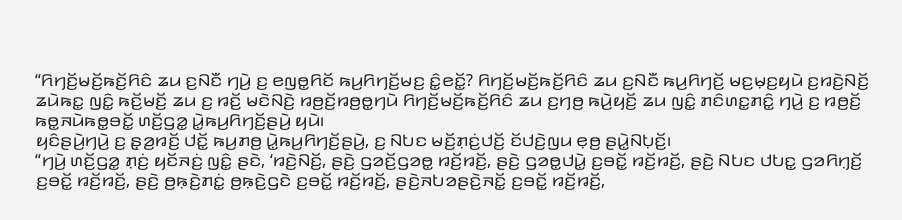“ꤖꤚꤢꤩ꤬ꤗꤢꤩ꤬ꤒꤢꤩ꤬ꤖꤢꤨ ꤘꤣ ꤢ꤬ꤡꤢꤪ ꤚꤣꤧ꤬ ꤢ꤬ ꤕꤜꤥ꤭ꤖꤢꤩ ꤒꤣ꤬ꤖꤚꤢꤩ꤬ꤗꤢ꤬ ꤢꤨ꤭ꤕꤢꤩ꤭? ꤖꤚꤢꤩ꤬ꤗꤢꤩ꤬ꤒꤢꤩ꤬ꤖꤢꤨ ꤘꤣ ꤢ꤬ꤡꤢꤪ ꤒꤣ꤬ꤖꤚꤢꤩ꤬ ꤗꤢ꤬ꤗ꤫ꤢ꤬ꤟꤣꤧ ꤢ꤬ꤙꤢꤧ꤬ꤡꤢꤩ꤬ ꤘꤣꤧꤒꤢ꤭ ꤜꤢꤨ꤭ ꤒꤢꤩ꤬ꤗꤢꤩ꤬ ꤘꤣ ꤢ꤬ ꤙꤢꤩ꤬ ꤗꤢꤧꤡꤢꤧ꤬ ꤙꤥ꤬ꤢꤩ꤬ꤙꤥ꤬ꤥ꤭ꤚꤣꤧ ꤖꤚꤢꤩ꤬ꤗꤢꤩ꤬ꤒꤢꤩ꤬ꤖꤢꤨ ꤘꤣ ꤢ꤬ꤚꤥ꤬ ꤒꤣꤧ꤬ꤟꤢꤩ꤬ ꤘꤣ ꤜꤢꤨ꤭ ꤊꤢꤨꤛꤢ꤭ꤊꤢꤨ꤭ ꤚꤣꤧ꤬ ꤢ꤬ ꤙꤥ꤬ꤢꤩ꤬ ꤒꤥ꤭ꤏꤣꤧꤒꤥ꤭ꤋꤢꤩ꤭ ꤛꤢꤩ꤬ꤞꤤ꤭ ꤣꤧ꤭ꤒꤣ꤬ꤖꤚꤢꤩ꤬ꤔꤣꤧ꤬ ꤟꤣꤧ꤯
ꤟꤢꤨꤔꤣꤧ꤬ꤚꤣꤧ꤬ ꤢ꤬ ꤔ꤫ꤤ꤬ꤙꤢꤩ꤬ ꤓꤢꤩ꤭ ꤒꤣ꤬ꤊꤥ꤬ ꤣꤧ꤭ꤒꤣ꤬ꤖꤚꤢꤩ꤬ꤔꤣꤧ꤬, ꤢ꤬ ꤡꤝꤢ ꤗꤢꤩ꤬ꤊ꤫ꤢꤦ꤬ꤓꤢꤩ꤬ ꤢꤩꤓꤢꤧ꤬ꤜꤣ ꤕ꤫ꤥ꤬ ꤔꤣꤧ꤭ꤡꤝ꤫ꤢꤩ꤬꤯
“ꤚꤣꤧ꤬ ꤛꤢꤩ꤬ꤞꤤ꤭ ꤊ꤫ꤢꤦ꤬ ꤟꤢꤩꤏꤢꤦ꤬ ꤜꤢꤨ꤭ ꤔꤢꤧ, ‘ꤙꤢꤧ꤬ꤡꤢꤩ꤬, ꤔꤢꤧ꤬ ꤞꤤꤢꤩ꤬ꤞꤤꤥ꤭ ꤙꤢꤩ꤬ꤙꤢꤩ꤬, ꤔꤢꤧ꤬ ꤞꤤꤥ꤭ꤓꤣꤧ꤭ ꤢ꤬ꤋꤢꤩ꤭ ꤙꤢꤩ꤬ꤙꤢꤩ꤬, ꤔꤢꤧ꤬ ꤡꤝꤢ ꤓꤝꤢ꤭ ꤞꤤꤖꤚ꤫ꤢꤩ꤬ ꤢ꤬ꤋꤢꤩ꤭ ꤙꤢꤩ꤬ꤙꤢꤩ꤬, ꤔꤢꤧ꤬ ꤥ꤬ꤒ꤫ꤢꤧ꤬ꤊꤢꤦ꤭ ꤥ꤬ꤒ꤫ꤢꤧ꤬ꤞꤢꤧ ꤢ꤬ꤋꤢꤩ꤭ ꤙꤢꤩ꤬ꤙꤢꤩ꤬, ꤔꤢꤧ꤬ꤏꤝꤤꤔꤢꤧ꤬ꤏꤢꤩ꤭ ꤢ꤬ꤋꤢꤩ꤭ ꤙꤢꤩ꤬ꤙꤢꤩ꤬,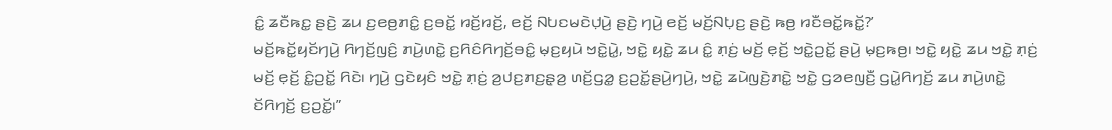ꤢꤨ꤭ ꤘꤢꤪꤒꤢ꤭ ꤔꤢꤧ꤬ ꤘꤣ ꤢ꤬ꤕꤥ꤬ꤊꤢꤨ꤭ ꤢ꤬ꤋꤢꤩ꤭ ꤙꤢꤩ꤬ꤙꤢꤩ꤬, ꤕꤢꤩ꤬ ꤡꤝꤢꤗꤢꤧꤓ꤫ꤣꤧ꤬ ꤔꤢꤧ꤬ ꤚꤣꤧ꤬ ꤕꤢꤩ꤬ ꤗꤢꤩ꤬ꤡꤝ꤫ꤢ꤬ ꤔꤢꤧ꤬ ꤒꤥ꤬ ꤙꤢꤪꤋꤢꤩ꤭ꤒꤢꤩ꤭?’
ꤗꤢꤩ꤬ꤒꤢꤩ꤭ꤟꤢꤩꤚꤣꤧ꤬ ꤖꤚꤢꤩ꤬ꤜꤢꤨ꤬ ꤊꤣꤧ꤬ꤛꤢꤧ꤭ ꤢ꤬ꤖꤢꤨꤖꤚꤢꤩ꤬ꤋꤢꤨ꤭ ꤗ꤫ꤢ꤬ꤟꤣꤧ ꤠꤢꤧ꤭ꤣꤧ꤭, ꤠꤢꤧ꤭ ꤟꤢꤧ꤭ ꤘꤣ ꤢꤨ꤭ ꤊ꤫ꤢꤦ꤬ ꤗꤢꤩ꤬ ꤕ꤫ꤢꤩ꤬ ꤠꤢꤧ꤭ꤑꤢꤩ꤭ ꤔꤣꤧ꤬ ꤗ꤫ꤢ꤬ꤒꤥ꤬꤯ ꤠꤢꤧ꤭ ꤟꤢꤧ꤭ ꤘꤣ ꤠꤢꤧ꤭ ꤊ꤫ꤢꤦ꤬ ꤗꤢꤩ꤬ ꤕ꤫ꤢꤩ꤬ ꤢꤨ꤭ꤑꤢꤩ꤭ ꤖꤢꤧ꤯ ꤚꤣꤧ꤬ ꤞꤢꤧꤟꤢꤨ ꤠꤢꤧ꤭ ꤊ꤫ꤢꤦ꤬ ꤤ꤬ꤓꤢ꤬ꤊꤢ꤬ꤔ꤫ꤤ꤬ ꤛꤢꤩ꤬ꤞꤤ꤭ ꤢ꤬ꤑꤢꤩ꤭ꤔꤣꤧ꤬ꤚꤣꤧ꤬, ꤠꤢꤧ꤭ ꤘꤣꤧꤜꤢꤧ꤬ꤊꤢꤧ꤭ ꤠꤢꤧ꤭ ꤞꤤꤕꤜꤢꤪ꤬ ꤞꤣꤧ꤭ꤖꤚꤢꤩ꤬ ꤘꤣ ꤊꤣꤧ꤬ꤛꤢꤧ꤭ ꤢꤩꤖꤚꤢꤩ꤬ ꤢ꤬ꤑꤢꤩ꤭꤯”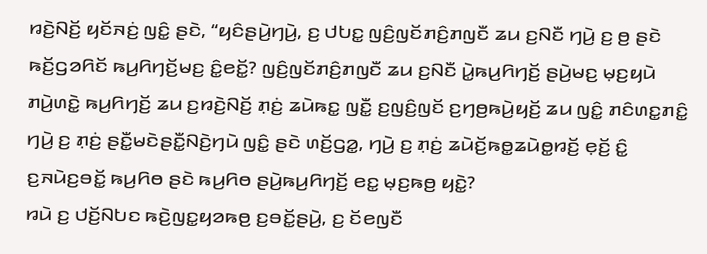ꤙꤢꤧ꤬ꤡꤢꤩ꤬ ꤟꤢꤩꤏꤢꤦ꤬ ꤜꤢꤨ꤭ ꤔꤢꤧ, “ꤟꤢꤨꤔꤣꤧ꤬ꤚꤣꤧ꤬, ꤢ꤬ ꤓꤝꤢ꤭ ꤜꤢꤨ꤬ꤜꤢꤩꤊꤢꤨ꤬ꤊꤜꤢꤪ ꤘꤣ ꤢ꤬ꤡꤢꤪ ꤚꤣꤧ꤬ ꤢ꤬ ꤥ꤬ ꤔꤢꤧ ꤒꤢꤩ꤬ꤞꤤꤖꤢꤩ ꤒꤣ꤬ꤖꤚꤢꤩ꤬ꤗꤢ꤬ ꤢꤨ꤭ꤕꤢꤩ꤭? ꤜꤢꤨ꤬ꤜꤢꤩꤊꤢꤨ꤬ꤊꤜꤢꤪ ꤘꤣ ꤢ꤬ꤡꤢꤪ ꤣꤧ꤭ꤒꤣ꤬ꤖꤚꤢꤩ꤬ ꤔꤣꤧ꤬ꤗꤢ꤬ ꤗ꤫ꤢ꤬ꤟꤣꤧ ꤊꤣꤧ꤬ꤛꤢꤧ꤭ ꤒꤣ꤬ꤖꤚꤢꤩ꤬ ꤘꤣ ꤢ꤬ꤙꤢꤧ꤬ꤡꤢꤩ꤬ ꤊ꤫ꤢꤦ꤬ ꤘꤣꤧꤒꤢ꤭ ꤜꤢꤪ꤭ ꤢ꤬ꤜꤢꤨ꤬ꤜꤢꤩ ꤢ꤬ꤚꤥ꤬ꤒꤣꤧ꤬ꤟꤢꤩ꤬ ꤘꤣ ꤜꤢꤨ꤭ ꤊꤢꤨꤛꤢ꤭ꤊꤢꤨ꤭ ꤚꤣꤧ꤬ ꤢ꤬ ꤊ꤫ꤢꤦ꤬ ꤔꤢꤪ꤭ꤗꤢꤧꤔꤢꤪ꤭ꤡꤢꤧ꤬ꤚꤣꤧ ꤜꤢꤨ꤭ ꤔꤢꤧ ꤛꤢꤩ꤬ꤞꤤ꤭, ꤚꤣꤧ꤬ ꤢ꤬ ꤊ꤫ꤢꤦ꤬ ꤘꤣꤧꤢꤩ꤬ꤒꤥ꤭ꤘꤣꤧꤥ꤭ꤙꤢꤩ꤬ ꤕ꤫ꤢꤩ꤬ ꤢꤨ꤭ ꤢ꤬ꤏꤣꤧꤢ꤬ꤋꤢꤩ꤭ ꤒꤣ꤬ꤖꤥ ꤔꤢꤧ ꤒꤣ꤬ꤖꤥ ꤔꤣꤧ꤬ꤒꤣ꤬ꤖꤚꤢꤩ꤬ ꤕꤢ꤭ ꤗ꤫ꤢ꤬ꤒꤥ꤬ ꤟꤢꤧ꤭?
ꤙꤣꤧ ꤢ꤬ ꤓꤢꤩ꤬ꤡꤝꤢ ꤒꤢꤧ꤬ꤜꤢ꤭ꤟꤤꤒꤥ꤬ ꤢ꤬ꤋꤢꤩ꤭ꤔꤣꤧ꤬, ꤢ꤬ ꤢꤩꤕꤜꤢꤪ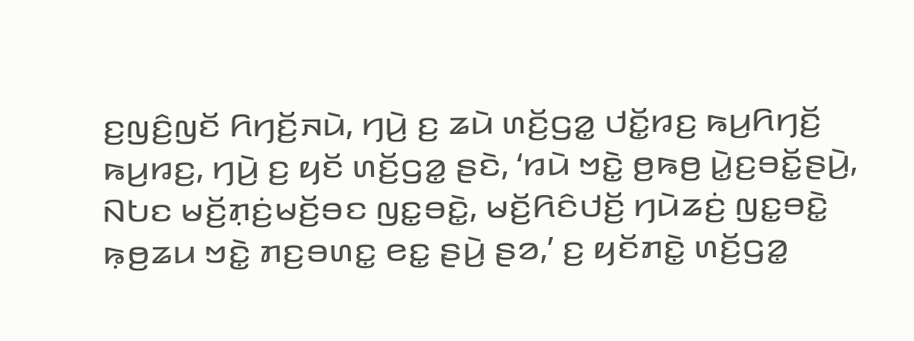ꤢ꤬ꤜꤢꤨ꤬ꤜꤢꤩ ꤖꤚꤢꤩ꤬ꤏꤣꤧ, ꤚꤣꤧ꤬ ꤢ꤬ ꤘꤣꤧ ꤛꤢꤩ꤬ꤞꤤ꤭ ꤓꤢꤩ꤭ꤙꤢ꤬ ꤒꤣ꤬ꤖꤚꤢꤩ꤬ ꤒꤣ꤬ꤙꤢ꤬, ꤚꤣꤧ꤬ ꤢ꤬ ꤟꤢꤩ ꤛꤢꤩ꤬ꤞꤤ꤭ ꤔꤢꤧ, ‘ꤙꤣꤧ ꤠꤢꤧ꤭ ꤥ꤬ꤒꤥ꤬ ꤣꤧ꤭ꤢ꤬ꤋꤢꤩ꤭ꤔꤣꤧ꤬, ꤡꤝꤢ ꤗꤢꤩ꤬ꤊ꤫ꤢꤦ꤬ꤗꤢꤩ꤬ꤋꤢ ꤜꤢ꤭ꤋꤢꤧ꤭, ꤗꤢꤩ꤬ꤖꤢꤨꤓꤢꤩ꤬ ꤚꤣꤧꤘꤢꤦ꤬ ꤜꤢ꤭ꤋꤢꤧ꤭ ꤒ꤫ꤥ꤬ꤘꤣ ꤠꤢꤧ꤭ ꤊꤢ꤬ꤋꤛꤢ꤭ ꤕꤢ꤭ ꤔꤣꤧ꤬ ꤔꤤ,’ ꤢ꤬ ꤟꤢꤩꤊꤢꤧ꤭ ꤛꤢꤩ꤬ꤞꤤ꤭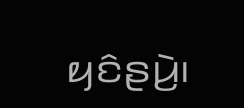ꤟꤢꤨꤔꤣꤧ꤬꤯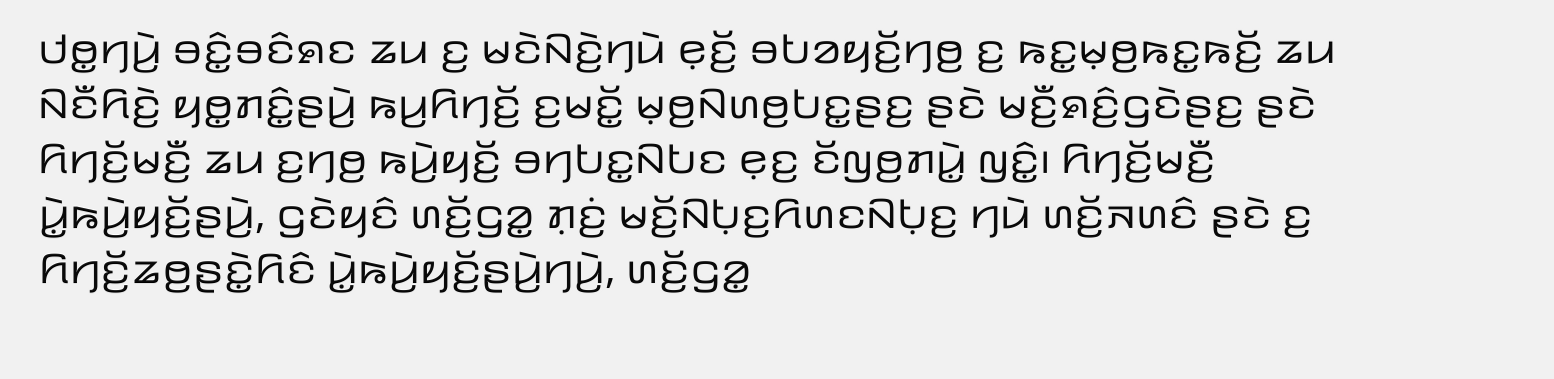ꤓꤥ꤭ꤚꤣꤧ꤬ ꤋꤢꤨ꤭ꤋꤢꤨꤎꤢ ꤘꤣ ꤢ꤬ ꤗꤢꤧꤡꤢꤧ꤬ꤚꤣꤧ ꤕ꤫ꤢꤩ꤬ ꤋꤝꤤꤟꤢꤩ꤬ꤚꤥ꤬ ꤢ꤬ ꤒꤢ꤭ꤗ꤫ꤥ꤬ꤒꤢ꤭ꤒꤢꤩ꤬ ꤘꤣ ꤡꤢꤪꤖꤢꤧ꤬ ꤟꤥ꤭ꤊꤢꤨ꤭ꤔꤣꤧ꤬ ꤒꤣ꤬ꤖꤚꤢꤩ꤬ ꤢ꤬ꤗꤢꤩ꤭ ꤗ꤫ꤥ꤬ꤡꤛꤥ꤬ꤝꤢ꤭ꤔꤢ꤬ ꤔꤢꤧ ꤗꤢꤪ꤬ꤎꤢꤨ꤬ꤞꤢꤧꤔꤢ꤬ ꤔꤢꤧ ꤖꤚꤢꤩ꤬ꤗꤢꤪ꤬ ꤘꤣ ꤢ꤬ꤚꤥ꤬ ꤒꤣꤧ꤬ꤟꤢꤩ꤬ ꤋꤚꤝꤢ꤭ꤡꤝꤢ ꤕ꤫ꤢ꤬ ꤢꤩꤜꤥ꤬ꤊꤣꤧ꤭ ꤜꤢꤨ꤭꤯ ꤖꤚꤢꤩ꤬ꤗꤢꤪ꤬ ꤣꤧ꤭ꤒꤣꤧ꤬ꤟꤢꤩ꤬ꤔꤣꤧ꤬, ꤞꤢꤧꤟꤢꤨ ꤛꤢꤩ꤬ꤞꤤ꤭ ꤊ꤫ꤢꤦ꤬ ꤗꤢꤩ꤬ꤡꤝ꤫ꤢ꤬ꤖꤛꤢꤡꤝ꤫ꤢ꤬ ꤚꤣꤧ ꤛꤢꤩ꤬ꤏꤛꤢꤨ ꤔꤢꤧ ꤢ꤬ ꤖꤚꤢꤩ꤬ꤘꤥ꤬ꤔꤢꤧ꤭ꤖꤢꤨ ꤣꤧ꤭ꤒꤣꤧ꤬ꤟꤢꤩ꤬ꤔꤣꤧ꤬ꤚꤣꤧ꤬, ꤛꤢꤩ꤬ꤞꤤ꤭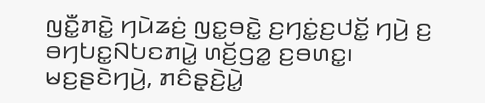ꤜꤢꤪ꤭ꤊꤢꤧ꤭ ꤚꤣꤧꤘꤢꤦ꤬ ꤜꤢ꤭ꤋꤢꤧ꤭ ꤢ꤬ꤚꤢꤦ꤭ꤢ꤬ꤓꤢꤩ꤭ ꤚꤣꤧ꤬ ꤢ꤬ ꤋꤚꤝꤢ꤭ꤡꤝꤢꤊꤣꤧ꤭ ꤛꤢꤩ꤬ꤞꤤ꤭ ꤢ꤬ꤋꤛꤢ꤭꤯
ꤗꤢ꤬ꤔꤢꤧꤚꤣꤧ꤬, ꤊꤢꤨꤔ꤫ꤢꤧ꤬ꤣꤧ꤭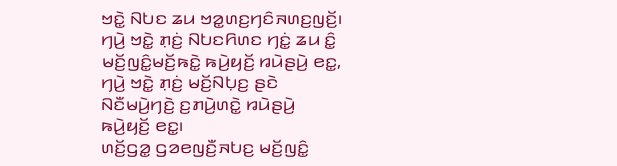ꤠꤢꤧ꤭ ꤡꤝꤢ ꤘꤣ ꤠꤤ꤭ꤛꤢ꤬ꤚꤢꤨꤏꤛꤢ꤬ꤜꤢꤩ꤬꤯ ꤚꤣꤧ꤬ ꤠꤢꤧ꤭ ꤊ꤫ꤢꤦ꤬ ꤡꤝꤢꤖꤛꤢ ꤚꤢꤦ꤭ ꤘꤣ ꤢꤨ꤭ ꤗꤢꤩ꤬ꤜꤢꤨ꤭ꤗꤢꤩ꤬ꤒꤢꤧ꤭ ꤒꤣꤧ꤬ꤟꤢꤩ꤬ ꤙꤣꤧꤔꤣꤧ꤬ ꤕꤢ꤭, ꤚꤣꤧ꤬ ꤠꤢꤧ꤭ ꤊ꤫ꤢꤦ꤬ ꤗꤢꤩ꤬ꤡꤝ꤫ꤢ꤬ ꤔꤢꤧ ꤡꤢꤪꤗꤣꤧ꤬ꤚꤢꤧ꤬ ꤢ꤬ꤊꤣꤧ꤬ꤛꤢꤧ꤭ ꤙꤣꤧꤔꤣꤧ꤬ ꤒꤣꤧ꤬ꤟꤢꤩ꤬ ꤕꤢ꤭꤯
ꤛꤢꤩ꤬ꤞꤤ꤭ ꤞꤤꤕꤜꤢꤪ꤬ꤏꤝꤢ꤬ ꤗꤢꤩ꤬ꤜꤢꤨ꤭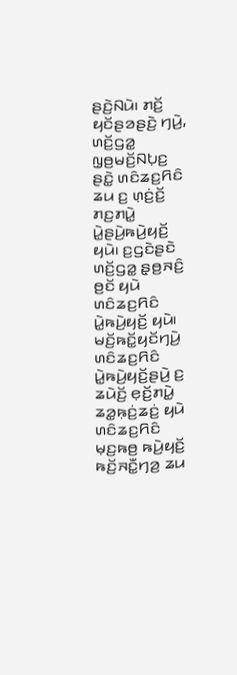ꤔꤢꤧ꤬ꤡꤣꤧ꤯ ꤊꤢꤩ꤬ ꤟꤢꤩꤔꤤꤔꤢꤧ꤬ ꤚꤣꤧ꤬, ꤛꤢꤩ꤬ꤞꤤ꤭ ꤜ꤫ꤥ꤬ꤗꤢꤩ꤬ꤡꤝ꤫ꤢ꤬ ꤔꤢꤧ꤭ ꤛꤢꤨꤘꤢ꤬ꤖꤢꤨ ꤘꤣ ꤢ꤬ ꤛ꤫ꤢꤦ꤬ꤢꤩ꤬ ꤊꤢ꤬ꤊꤣꤧ꤭ ꤣꤧ꤭ꤔꤣꤧ꤬ꤒꤣꤧ꤬ꤟꤢꤩ꤬ ꤟꤣꤧ꤯ ꤢ꤬ꤞꤢꤧꤔꤢꤧ ꤛꤢꤩ꤬ꤞꤤ꤭ ꤔ꤫ꤥ꤬ꤏꤢꤨ꤬ ꤥ꤬ꤢꤩ ꤟꤣꤧ ꤛꤢꤨꤘꤢ꤬ꤖꤢꤨ ꤣꤧ꤭ꤒꤣꤧ꤬ꤟꤢꤩ꤬ ꤟꤣꤧ꤯ ꤗꤢꤩ꤬ꤒꤢꤩ꤭ꤟꤢꤩꤚꤣꤧ꤬ ꤛꤢꤨꤘꤢ꤬ꤖꤢꤨ ꤣꤧ꤭ꤒꤣꤧ꤬ꤟꤢꤩ꤬ꤔꤣꤧ꤬ ꤢ꤬ ꤘꤣꤧꤢꤩ꤬ ꤕ꤫ꤢꤩ꤬ꤊꤣꤧ꤭ ꤘꤤ꤭ꤒ꤫ꤢꤦ꤬ꤘꤢꤦ꤬ ꤟꤣꤧ ꤛꤢꤨꤘꤢ꤬ꤖꤢꤨ ꤗ꤫ꤢ꤬ꤒꤥ꤬ ꤒꤣꤧ꤬ꤟꤢꤩ꤬ ꤒꤢꤩ꤬ꤏꤢꤪ꤭ꤚꤤ꤬ ꤘꤣ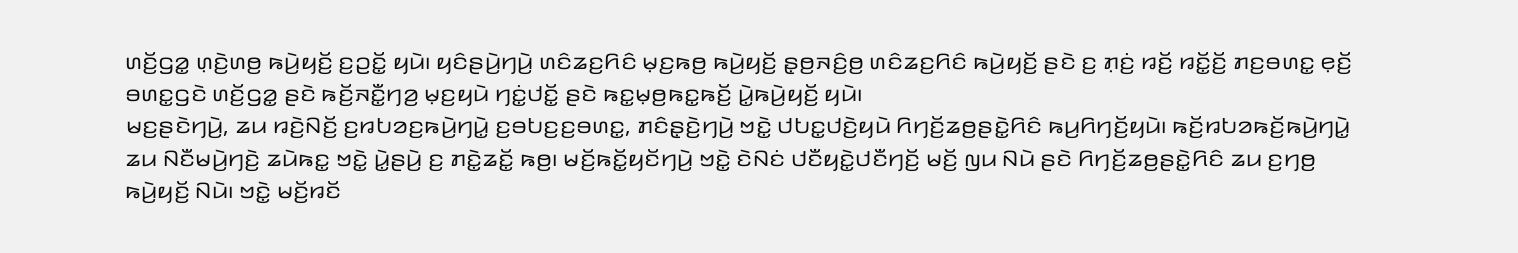ꤛꤢꤩ꤬ꤞꤤ꤭ ꤛ꤫ꤢꤧ꤬ꤛꤥ꤬ ꤒꤣꤧ꤬ꤟꤢꤩ꤬ ꤢ꤬ꤑꤢꤩ꤭ ꤟꤣꤧ꤯ ꤟꤢꤨꤔꤣꤧ꤬ꤚꤣꤧ꤬ ꤛꤢꤨꤘꤢ꤬ꤖꤢꤨ ꤗ꤫ꤢ꤬ꤒꤥ꤬ ꤒꤣꤧ꤬ꤟꤢꤩ꤬ ꤔ꤫ꤥ꤬ꤏꤢꤨ꤬ꤥ꤬ ꤛꤢꤨꤘꤢ꤬ꤖꤢꤨ ꤒꤣꤧ꤬ꤟꤢꤩ꤬ ꤔꤢꤧ ꤢ꤬ ꤊ꤫ꤢꤦ꤬ ꤙꤢꤩ꤬ ꤙꤢꤩ꤭ꤢꤩ꤬ ꤊꤢ꤬ꤋꤛꤢ꤭ ꤕ꤫ꤢꤩ꤬ ꤋꤛꤢ꤭ꤞꤢꤧ ꤛꤢꤩ꤬ꤞꤤ꤭ ꤔꤢꤧ ꤒꤢꤩ꤬ꤏꤢꤪ꤭ꤚꤤ꤬ ꤗ꤫ꤢ꤬ꤟꤣꤧ ꤚꤢꤦ꤭ꤓꤢꤩ꤭ ꤔꤢꤧ ꤒꤢ꤭ꤗ꤫ꤥ꤬ꤒꤢ꤭ꤒꤢꤩ꤬ ꤣꤧ꤭ꤒꤣꤧ꤬ꤟꤢꤩ꤬ ꤟꤣꤧ꤯
ꤗꤢ꤬ꤔꤢꤧꤚꤣꤧ꤬, ꤘꤣ ꤙꤢꤧ꤬ꤡꤢꤩ꤬ ꤢ꤬ꤙꤝꤤꤢ꤬ꤒꤣꤧ꤬ꤚꤣꤧ꤭ ꤢ꤬ꤋꤝꤢ꤬ꤢ꤬ꤋꤛꤢ꤭, ꤊꤢꤨꤔ꤫ꤢꤧ꤬ꤚꤣꤧ꤬ ꤠꤢꤧ꤭ ꤓꤝꤢ꤭ꤓꤢꤧ꤬ꤟꤣꤧ ꤖꤚꤢꤩ꤬ꤘꤥ꤬ꤔꤢꤧ꤭ꤖꤢꤨ ꤒꤣ꤬ꤖꤚꤢꤩ꤬ꤟꤣꤧ꤯ ꤒꤢꤩ꤬ꤙꤝꤤꤒꤢꤩ꤬ꤒꤣꤧ꤬ꤚꤣꤧ꤭ ꤘꤣ ꤡꤢꤪꤗꤣꤧ꤬ꤚꤢꤧ꤬ ꤘꤣꤧꤒꤢ꤭ ꤠꤢꤧ꤭ ꤣꤧ꤭ꤔꤣꤧ꤬ ꤢ꤬ ꤊꤢꤧ꤭ꤘꤢꤩ꤭ ꤒꤥ꤬꤯ ꤗꤢꤩ꤬ꤒꤢꤩ꤭ꤟꤢꤩꤚꤣꤧ꤬ ꤠꤢꤧ꤭ ꤢꤧꤡꤢꤦ ꤓꤢꤪꤟꤢꤧ꤭ꤓꤢꤪꤚꤢꤩ꤬ ꤗꤢꤩ꤬ ꤜꤣ ꤡꤣꤧ ꤔꤢꤧ ꤖꤚꤢꤩ꤬ꤘꤥ꤬ꤔꤢꤧ꤭ꤖꤢꤨ ꤘꤣ ꤢ꤬ꤚꤥ꤬ ꤒꤣꤧ꤬ꤟꤢꤩ꤬ ꤡꤣꤧ꤯ ꤠꤢꤧ꤭ ꤗꤢꤩ꤬ꤙꤢꤩ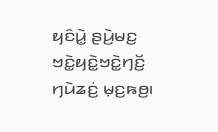ꤟꤢꤨꤣꤧ꤭ ꤔꤣꤧ꤬ꤗꤢ꤬ ꤠꤢꤧ꤭ꤟꤢꤧ꤭ꤠꤢꤧ꤭ꤚꤢꤩ꤬ ꤚꤣꤧꤘꤢꤦ꤬ ꤗ꤫ꤢ꤬ꤒꤥ꤬꤯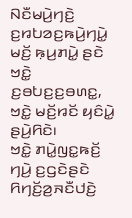ꤡꤢꤪꤗꤣꤧ꤬ꤚꤢꤧ꤬ ꤢ꤬ꤙꤝꤤꤢ꤬ꤒꤣꤧ꤬ꤚꤣꤧ꤭ ꤗꤢꤩ꤬ ꤒ꤫ꤣ꤬ꤊꤣꤧ꤭ ꤔꤢꤧ ꤠꤢꤧ꤭ ꤢ꤬ꤋꤝꤢ꤬ꤢ꤬ꤋꤛꤢ꤭, ꤠꤢꤧ꤭ ꤗꤢꤩ꤬ꤙꤢꤩ ꤟꤢꤨꤣꤧ꤭ ꤔꤣꤧ꤬ꤖꤢꤧ꤯
ꤠꤢꤧ꤭ ꤊꤣꤧ꤭ꤜꤢ꤭ꤒꤢꤩ꤬ ꤚꤣꤧ꤬ ꤢ꤬ꤞꤢꤧꤔꤢꤧ ꤖꤚꤢꤩ꤬ꤤ꤬ꤏꤢꤪꤓꤢꤧ꤬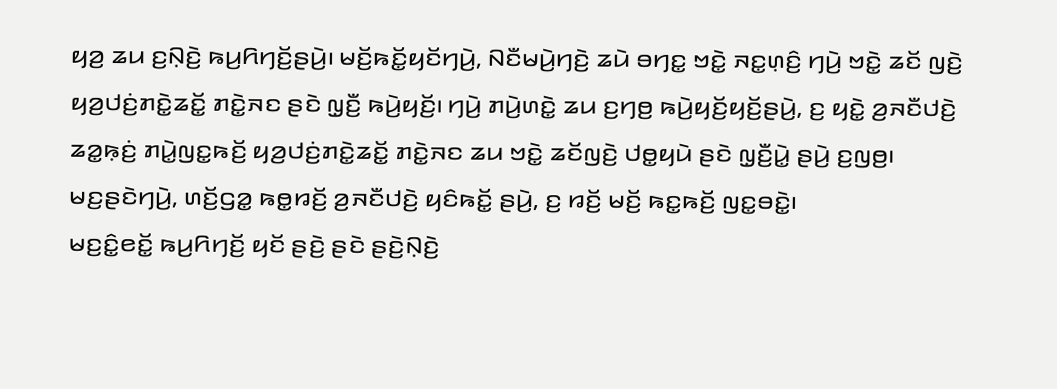ꤟꤤ꤬ ꤘꤣ ꤢ꤬ꤡ꤫ꤢꤧ꤬ ꤒꤣ꤬ꤖꤚꤢꤩ꤬ꤔꤣꤧ꤬꤯ ꤗꤢꤩ꤬ꤒꤢꤩ꤭ꤟꤢꤩꤚꤣꤧ꤬, ꤡꤢꤪꤗꤣꤧ꤬ꤚꤢꤧ꤬ ꤘꤣꤧ ꤋꤚꤢ꤭ ꤠꤢꤧ꤭ ꤏꤢ꤭ꤛ꤫ꤢꤨ꤬ ꤚꤣꤧ꤬ ꤠꤢꤧ꤭ ꤘꤢꤩ ꤜꤢꤧ꤬ ꤟꤤ꤬ꤓꤢꤦ꤬ꤊꤢꤧ꤭ꤘꤢꤩ꤭ ꤊꤢꤧ꤭ꤏꤢ ꤔꤢꤧ ꤜ꤫ꤢꤪ꤬ ꤒꤣꤧ꤬ꤟꤢꤩ꤬꤯ ꤚꤣꤧ꤬ ꤊꤣꤧ꤬ꤛꤢꤧ꤭ ꤘꤣ ꤢ꤬ꤚꤥ꤬ ꤒꤣꤧ꤬ꤟꤢꤩ꤬ꤟꤢꤩ꤬ꤔꤣꤧ꤬, ꤢ꤬ ꤟꤢꤧ꤭ ꤤ꤬ꤏꤢꤪꤓꤢꤧ꤬ ꤘꤤ꤭ꤒ꤫ꤢꤦ꤬ ꤊꤣꤧ꤭ꤜꤢ꤭ꤒꤢꤩ꤬ ꤟꤤ꤬ꤓꤢꤦ꤬ꤊꤢꤧ꤭ꤘꤢꤩ꤭ ꤊꤢꤧ꤭ꤏꤢ ꤘꤣ ꤠꤢꤧ꤭ ꤘꤢꤩꤜꤢꤧ꤬ ꤓꤥ꤭ꤟꤣꤧ ꤔꤢꤧ ꤜ꤫ꤢꤪ꤬ꤣꤧ꤭ ꤔꤣꤧ꤬ ꤢ꤬ꤜꤥ꤬꤯ ꤗꤢ꤬ꤔꤢꤧꤚꤣꤧ꤬, ꤛꤢꤩ꤬ꤞꤤ꤭ ꤒꤥ꤭ꤙꤢꤩ꤬ ꤤ꤬ꤏꤢꤪꤓꤢꤧ꤬ ꤟꤢꤨꤒꤢꤩ꤭ ꤔꤣꤧ꤬, ꤢ꤬ ꤙꤢꤩ꤬ ꤗꤢꤩ꤬ ꤒꤢ꤭ꤒꤢꤩ꤬ ꤜꤢ꤭ꤋꤢꤧ꤭꤯
ꤗꤢ꤬ꤢꤨ꤭ꤕꤢꤩ꤭ ꤒꤣ꤬ꤖꤚꤢꤩ꤬ ꤟꤢꤩ ꤔꤢꤧ꤬ ꤔꤢꤧ ꤔꤢꤧ꤬ꤡ꤫ꤢꤧ꤬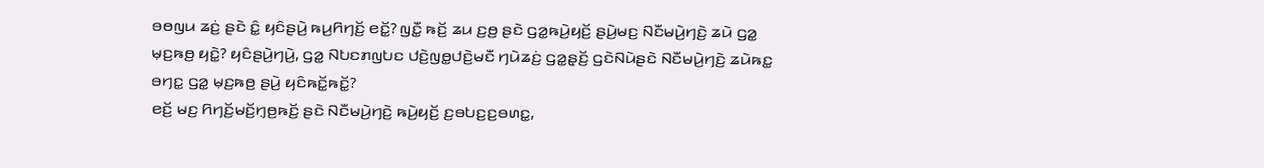ꤋꤥꤜꤣ ꤘꤢꤦ꤬ ꤔꤢꤧ ꤢꤨ꤭ ꤟꤢꤨꤔꤣꤧ꤬ ꤒꤣ꤬ꤖꤚꤢꤩ꤬ ꤕꤢꤩ꤭? ꤜꤢꤪ꤭ ꤒꤢꤩ꤬ ꤘꤣ ꤢ꤬ꤥ꤬ ꤔꤢꤧ ꤞꤤ꤭ꤒꤣꤧ꤬ꤟꤢꤩ꤬ ꤔꤣꤧ꤬ꤗꤢ꤬ ꤡꤢꤪꤗꤣꤧ꤬ꤚꤢꤧ꤬ ꤘꤣꤧ ꤞꤤ꤭ ꤗ꤫ꤢ꤬ꤒꤥ꤬ ꤟꤢꤧ꤭? ꤟꤢꤨꤔꤣꤧ꤬ꤚꤣꤧ꤬, ꤞꤤ꤭ ꤡꤝꤢꤊꤜꤝꤢ ꤓꤢꤧ꤬ꤜꤥ꤭ꤓꤢꤧ꤬ꤗꤢꤪ ꤚꤣꤧꤘꤢꤦ꤬ ꤞꤤ꤭ꤔ꤫ꤢꤩ꤬ ꤞꤢꤧꤡꤣꤧꤔꤢꤧ ꤡꤢꤪꤗꤣꤧ꤬ꤚꤢꤧ꤬ ꤘꤣꤧꤒꤢ꤭ ꤋꤚꤢ꤭ ꤞꤤ꤭ ꤗ꤫ꤢ꤬ꤒꤥ꤬ ꤔꤣꤧ꤬ ꤟꤢꤨꤒꤢꤩ꤭ꤒꤢꤩ꤭?
ꤕꤢꤩ꤬ ꤗꤢ꤬ ꤖꤚꤢꤩ꤬ꤗꤢꤩ꤬ꤚ꤫ꤥ꤬ꤒꤢꤩ꤬ ꤔꤢꤧ ꤡꤢꤪꤗꤣꤧ꤬ꤚꤢꤧ꤬ ꤒꤣꤧ꤬ꤟꤢꤩ꤬ ꤢ꤬ꤋꤝꤢ꤬ꤢ꤬ꤋꤛꤢ꤭,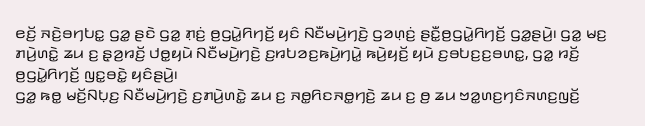ꤕꤢꤩ꤬ ꤏꤢꤧ꤬ꤋꤚꤝꤢ꤭ ꤞꤤ꤭ ꤔꤢꤧ ꤞꤤ꤭ ꤊ꤫ꤢꤦ꤬ ꤥ꤬ꤞꤣꤧ꤭ꤖꤚꤢꤩ꤬ ꤟꤢꤨ ꤡꤢꤪꤗꤣꤧ꤬ꤚꤢꤧ꤬ ꤞꤤꤛ꤫ꤢꤦ꤬ ꤔꤢꤪ꤭ꤥ꤬ꤞꤣꤧ꤭ꤖꤚꤢꤩ꤬ ꤞꤤ꤭ꤔꤣꤧ꤬꤯ ꤞꤤ꤭ ꤗꤢ꤬ ꤊꤣꤧ꤬ꤛꤢꤧ꤭ ꤘꤣ ꤢ꤬ ꤔ꤫ꤤ꤬ꤙꤢꤩ꤬ ꤓꤥ꤭ꤟꤣꤧ ꤡꤢꤪꤗꤣꤧ꤬ꤚꤢꤧ꤬ ꤢ꤬ꤙꤝꤤꤢ꤬ꤒꤣꤧ꤬ꤚꤣꤧ꤭ ꤒꤣꤧ꤬ꤟꤢꤩ꤬ ꤟꤣꤧ ꤢ꤬ꤋꤝꤢ꤬ꤢ꤬ꤋꤛꤢ꤭, ꤞꤤ꤭ ꤙꤢꤩ꤬ ꤥ꤬ꤞꤣꤧ꤭ꤖꤚꤢꤩ꤬ ꤜꤢ꤭ꤋꤢꤧ꤭ ꤟꤢꤨꤔꤣꤧ꤬꤯
ꤞꤤ꤭ ꤒꤥ꤭ ꤗꤢꤩ꤬ꤡꤝ꤫ꤢ꤬ ꤡꤢꤪꤗꤣꤧ꤬ꤚꤢꤧ꤬ ꤢ꤬ꤊꤣꤧ꤬ꤛꤢꤧ꤭ ꤘꤣ ꤢ꤬ ꤏꤥ꤭ꤖꤢꤏꤥ꤭ꤚꤢꤧ꤬ ꤘꤣ ꤢ꤬ ꤥ꤬ ꤘꤣ ꤠꤤ꤭ꤛꤢ꤬ꤚꤢꤨꤏꤛꤢ꤬ꤜꤢꤩ꤬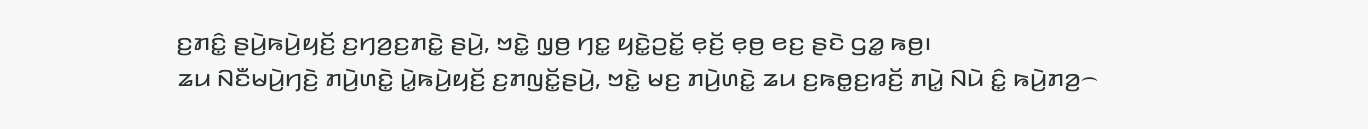ꤢ꤬ꤊꤢꤨ꤭ ꤔꤣꤧ꤬ꤒꤣꤧ꤬ꤟꤢꤩ꤬ ꤢ꤬ꤚꤤ꤬ꤢ꤬ꤊꤢꤧ꤭ ꤔꤣꤧ꤬, ꤠꤢꤧ꤭ ꤜ꤫ꤥ꤬ ꤚꤢ꤭ ꤟꤢꤧ꤭ꤑꤢꤩ꤭ ꤕ꤫ꤢꤩ꤬ ꤕ꤫ꤥ꤬ ꤕꤢ꤬ ꤔꤢꤧ ꤞꤤ꤭ ꤒꤥ꤬꤯
ꤘꤣ ꤡꤢꤪꤗꤣꤧ꤬ꤚꤢꤧ꤬ ꤊꤣꤧ꤬ꤛꤢꤧ꤭ ꤣꤧ꤭ꤒꤣꤧ꤬ꤟꤢꤩ꤬ ꤢ꤬ꤊꤜꤢꤩ꤭ꤔꤣꤧ꤬, ꤠꤢꤧ꤭ ꤗꤢ꤬ ꤊꤣꤧ꤬ꤛꤢꤧ꤭ ꤘꤣ ꤢ꤬ꤒꤥ꤭ꤢ꤬ꤙꤢꤩ꤬ ꤊꤣꤧ꤭ ꤡꤣꤧ ꤢꤨ꤭ ꤒꤣꤧ꤬ꤊꤤ꤬꤮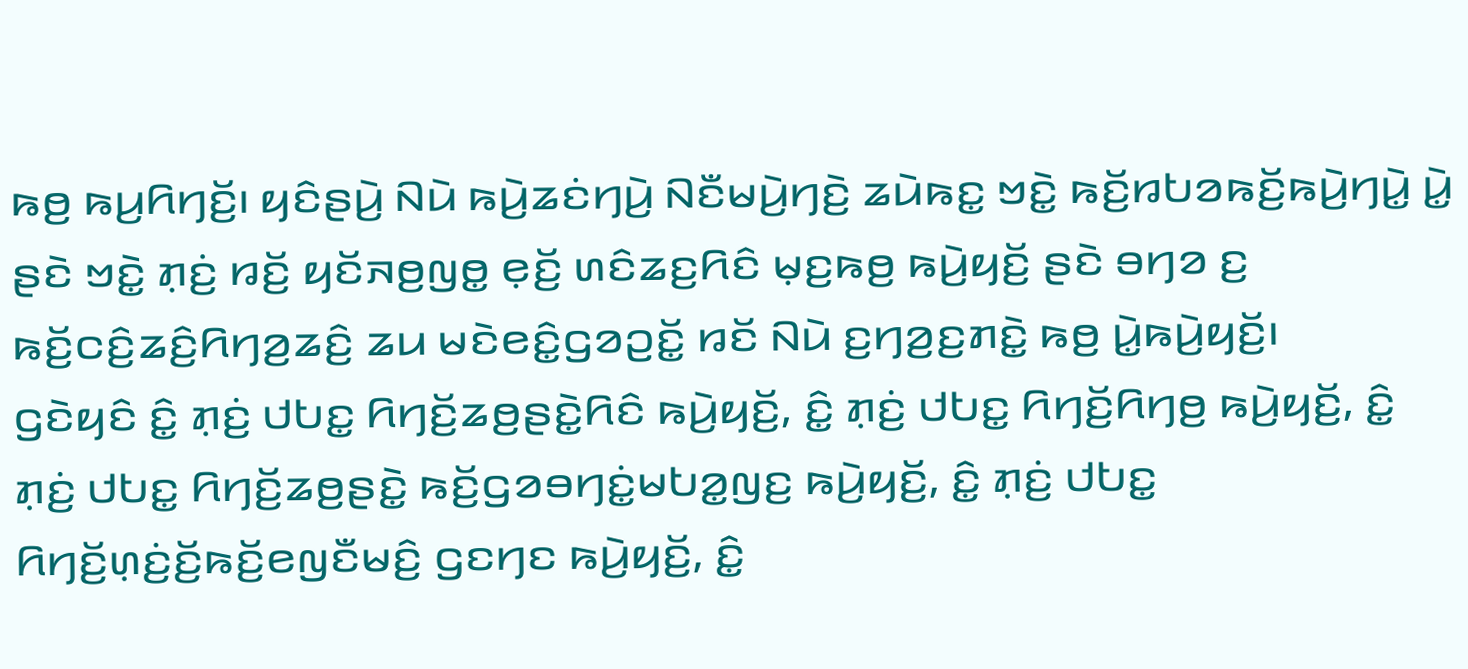ꤒꤥ꤬ ꤒꤣ꤬ꤖꤚꤢꤩ꤬꤯ ꤟꤢꤨꤔꤣꤧ꤬ ꤡꤣꤧ ꤒꤣꤧ꤬ꤘꤢꤦꤚꤣꤧ꤬ ꤡꤢꤪꤗꤣꤧ꤬ꤚꤢꤧ꤬ ꤘꤣꤧꤒꤢ꤭ ꤠꤢꤧ꤭ ꤒꤢꤩ꤬ꤙꤝꤤꤒꤢꤩ꤬ꤒꤣꤧ꤬ꤚꤣꤧ꤭ ꤣꤧ꤭ ꤔꤢꤧ ꤠꤢꤧ꤭ ꤊ꤫ꤢꤦ꤬ ꤙꤢꤩ꤬ ꤟꤢꤩꤏꤥ꤬ꤜꤥ꤭ ꤕ꤫ꤢꤩ꤬ ꤛꤢꤨꤘꤢ꤬ꤖꤢꤨ ꤗ꤫ꤢ꤬ꤒꤥ꤬ ꤒꤣꤧ꤬ꤟꤢꤩ꤬ ꤔꤢꤧ ꤋꤚꤤ ꤢ꤬ ꤒꤢꤩ꤬ꤍꤢꤨ꤬ꤘꤢꤨ꤬ꤖꤚꤤ꤬ꤘꤢꤨ꤬ ꤘꤣ ꤗꤢꤧꤕꤢꤨ꤭ꤞꤤꤑꤢꤩ꤭ ꤙꤢꤩ ꤡꤣꤧ ꤢ꤬ꤚꤤ꤬ꤢ꤬ꤊꤢꤧ꤭ ꤒꤥ꤬ ꤣꤧ꤭ꤒꤣꤧ꤬ꤟꤢꤩ꤬꤯
ꤞꤢꤧꤟꤢꤨ ꤢꤨ꤭ ꤊ꤫ꤢꤦ꤬ ꤓꤝꤢ꤭ ꤖꤚꤢꤩ꤬ꤘꤥ꤬ꤔꤢꤧ꤭ꤖꤢꤨ ꤒꤣꤧ꤬ꤟꤢꤩ꤬, ꤢꤨ꤭ ꤊ꤫ꤢꤦ꤬ ꤓꤝꤢ꤭ ꤖꤚꤢꤩ꤬ꤖꤚꤥ꤬ ꤒꤣꤧ꤬ꤟꤢꤩ꤬, ꤢꤨ꤭ ꤊ꤫ꤢꤦ꤬ ꤓꤝꤢ꤭ ꤖꤚꤢꤩ꤬ꤘꤥ꤬ꤔꤢꤧ꤭ ꤒꤢꤩ꤬ꤞꤤꤋꤚꤢꤦ꤭ꤗꤝꤤ꤭ꤜꤢ꤬ ꤒꤣꤧ꤬ꤟꤢꤩ꤬, ꤢꤨ꤭ ꤊ꤫ꤢꤦ꤬ ꤓꤝꤢ꤭ ꤖꤚꤢꤩ꤬ꤛ꤫ꤢꤦ꤬ꤢꤩ꤬ꤒꤢꤩ꤬ꤕꤜꤢꤪꤗꤢꤨ꤬ ꤞꤢꤚꤢ ꤒꤣꤧ꤬ꤟꤢꤩ꤬, ꤢꤨ꤭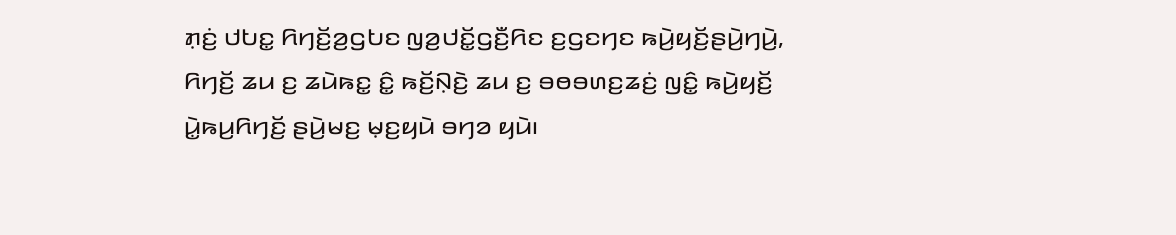ꤊ꤫ꤢꤦ꤬ ꤓꤝꤢ꤭ ꤖꤚꤢꤩ꤬ꤤ꤬ꤞꤝꤢ ꤜꤤ꤬ꤓꤢꤩ꤭ꤞꤢꤪ꤬ꤖꤢ ꤢ꤬ꤞꤢꤚꤢ ꤒꤣꤧ꤬ꤟꤢꤩ꤬ꤔꤣꤧ꤬ꤚꤣꤧ꤬, ꤖꤚꤢꤩ꤬ ꤘꤣ ꤢ꤬ ꤘꤣꤧꤒꤢ꤭ ꤢꤨ꤭ ꤒꤢꤩ꤬ꤡ꤫ꤢꤧ꤬ ꤘꤣ ꤢ꤬ ꤋꤥꤋꤛꤢ꤬ꤘꤢꤦ꤬ ꤜꤢꤨ꤭ ꤒꤣꤧ꤬ꤟꤢꤩ꤬ ꤣꤧ꤭ꤒꤣ꤬ꤖꤚꤢꤩ꤬ ꤔꤣꤧ꤬ꤗꤢ꤬ ꤗ꤫ꤢ꤬ꤟꤣꤧ ꤋꤚꤤ ꤟꤣꤧ꤯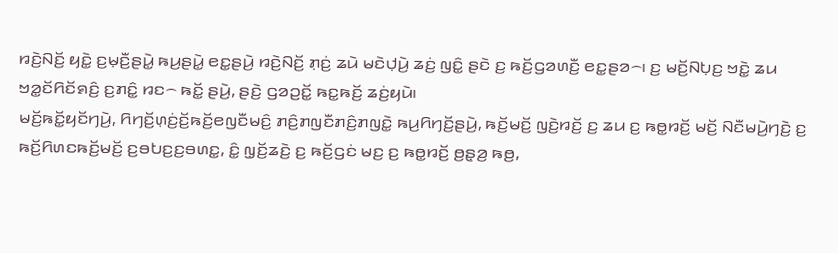ꤙꤢꤧ꤬ꤡꤢꤩ꤬ ꤟꤢꤧ꤭ ꤢ꤬ꤗ꤫ꤢꤪ꤬ꤔꤣꤧ꤭ ꤒꤣ꤬ꤔꤣꤧ꤭ ꤕꤢ꤭ꤔꤣꤧ꤬ ꤙꤢꤧ꤬ꤡꤢꤩ꤬ ꤊ꤫ꤢꤦ꤬ ꤘꤣꤧ ꤗꤢꤧꤓ꤫ꤣꤧ꤬ ꤘꤢꤦ꤬ ꤜꤢꤨ꤭ ꤔꤢꤧ ꤢ꤬ ꤒꤢꤩ꤬ꤞꤤꤛꤢꤪ꤬ ꤕꤢ꤭ꤔꤤ꤮꤯ ꤢ꤬ ꤗꤢꤩ꤬ꤡꤝ꤫ꤢ꤬ ꤠꤢꤧ꤭ ꤘꤣ ꤠꤤ꤭ꤢꤩꤖꤢꤩꤎꤢꤨ꤬ ꤢ꤬ꤊꤢꤨ꤭ ꤙꤢ꤮ ꤒꤢꤩ꤭ ꤔꤣꤧ꤬, ꤔꤢꤧ꤬ ꤞꤤꤑꤢꤩ꤭ ꤒꤢ꤭ꤒꤢꤩ꤬ ꤘꤢꤦ꤬ꤟꤣꤧ꤯
ꤗꤢꤩ꤬ꤒꤢꤩ꤭ꤟꤢꤩꤚꤣꤧ꤬, ꤖꤚꤢꤩ꤬ꤛ꤫ꤢꤦ꤬ꤢꤩ꤬ꤒꤢꤩ꤬ꤕꤜꤢꤪꤗꤢꤨ꤬ ꤊꤢꤨ꤬ꤊꤜꤢꤪꤊꤢꤨ꤬ꤊꤜꤢꤧ꤭ ꤒꤣ꤬ꤖꤚꤢꤩ꤬ꤔꤣꤧ꤬, ꤒꤢꤩ꤬ꤗꤢꤩ꤬ ꤜꤢꤧ꤬ꤙꤢꤩ꤬ ꤢ꤬ ꤘꤣ ꤢ꤬ ꤒꤥ꤭ꤙꤢꤩ꤬ ꤗꤢꤩ꤬ ꤡꤢꤪꤗꤣꤧ꤬ꤚꤢꤧ꤬ ꤢ꤬ ꤒꤢꤩ꤬ꤖꤛꤢꤒꤢꤩ꤬ꤗꤢꤩ꤬ ꤢ꤬ꤋꤝꤢ꤬ꤢ꤬ꤋꤛꤢ꤭, ꤢꤨ꤭ ꤜ꤫ꤢꤩ꤬ꤘꤢꤧ꤬ ꤢ꤬ ꤒꤢꤩ꤬ꤞꤢꤦ ꤗꤢ꤬ ꤢ꤬ ꤒꤥ꤭ꤙꤢꤩ꤬ ꤥ꤬ꤔ꤫ꤤ꤬ ꤒꤥ꤬,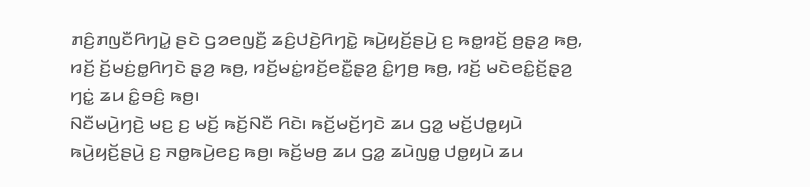ꤊꤢꤨ꤬ꤊꤜꤢꤪꤖꤚꤣꤧ꤭ ꤔꤢꤧ ꤞꤤꤕꤜꤢꤪ꤬ ꤘꤢꤨ꤬ꤓꤢꤧ꤬ꤖꤚꤢꤧ꤭ ꤒꤣꤧ꤬ꤟꤢꤩ꤬ꤔꤣꤧ꤬ ꤢ꤬ ꤒꤥ꤭ꤙꤢꤩ꤬ ꤥ꤬ꤔ꤫ꤤ꤬ ꤒꤥ꤬, ꤙꤢꤩ꤬ ꤢꤩ꤬ꤗꤢꤦ꤬ꤥ꤭ꤖꤚꤢꤧ ꤔ꤫ꤤ꤬ ꤒꤥ꤬, ꤙꤢꤩ꤬ꤗꤢꤦ꤭ꤙꤢꤩ꤬ꤕꤢꤪ꤭ꤔ꤫ꤤ꤬ ꤢꤨ꤭ꤚꤥ꤬ ꤒꤥ꤬, ꤙꤢꤩ꤬ ꤗꤢꤧꤕꤢꤨ꤭ꤢꤩ꤬ꤔ꤫ꤤ꤬ ꤚꤢꤦ꤭ ꤘꤣ ꤢꤨ꤭ꤋꤢꤨ꤬ ꤒꤥ꤬꤯
ꤡꤢꤪꤗꤣꤧ꤬ꤚꤢꤧ꤬ ꤗꤢ꤬ ꤢ꤬ ꤗꤢꤩ꤬ ꤒꤢꤩ꤬ꤡꤢꤪ ꤖꤢꤧ꤯ ꤒꤢꤩ꤬ꤗꤢꤩ꤬ꤚꤢꤧ ꤘꤣ ꤞꤤ꤭ ꤗꤢꤩ꤬ꤓꤥ꤭ꤟꤣꤧ ꤒꤣꤧ꤬ꤟꤢꤩ꤬ꤔꤣꤧ꤬ ꤢ꤬ ꤏꤥ꤭ꤒꤣꤧ꤬ꤕꤢ꤬ ꤒꤥ꤬꤯ ꤒꤢꤩ꤬ꤗꤥ꤬ ꤘꤣ ꤞꤤ꤭ ꤘꤣꤧꤜꤥ꤭ ꤓꤥ꤭ꤟꤣꤧ ꤘꤣ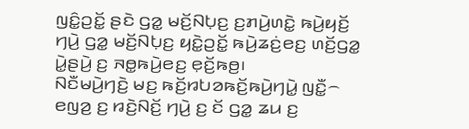ꤜꤢꤨ꤭ꤑꤢꤩ꤭ ꤔꤢꤧ ꤞꤤ꤭ ꤗꤢꤩ꤬ꤡꤝ꤫ꤢ꤬ ꤢ꤬ꤊꤣꤧ꤬ꤛꤢꤧ꤭ ꤒꤣꤧ꤬ꤟꤢꤩ꤬ ꤚꤣꤧ꤬ ꤞꤤ꤭ ꤗꤢꤩ꤬ꤡꤝ꤫ꤢ꤬ ꤟꤢꤧ꤭ꤑꤢꤩ꤭ ꤒꤣꤧ꤬ꤘꤢꤦ꤬ꤕꤢ꤬ ꤛꤢꤩ꤬ꤞꤤ꤭ ꤣꤧ꤭ꤔꤣꤧ꤬ ꤢ꤬ ꤏꤥ꤭ꤒꤣꤧ꤬ꤕꤢ꤬ ꤕ꤫ꤢꤩ꤬ꤒꤥ꤬꤯
ꤡꤢꤪꤗꤣꤧ꤬ꤚꤢꤧ꤬ ꤗꤢ꤬ ꤒꤢꤩ꤬ꤙꤝꤤꤒꤢꤩ꤬ꤒꤣꤧ꤬ꤚꤣꤧ꤭ ꤜꤢꤪ꤭꤮ ꤕꤜꤤ꤬ ꤢ꤬ ꤙꤢꤧ꤬ꤡꤢꤩ꤬ ꤚꤣꤧ꤬ ꤢ꤬ ꤢꤩ ꤞꤤ꤭ ꤘꤣ ꤢ꤬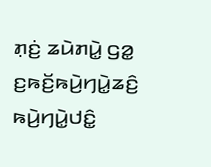ꤊ꤫ꤢꤦ꤬ ꤘꤣꤧꤊꤣꤧ꤭ ꤞꤤ꤭ ꤢ꤬ꤒꤢꤩ꤬ꤒꤣꤧ꤬ꤚꤣꤧ꤭ꤘꤢꤨ꤬ ꤒꤣꤧ꤬ꤚꤣꤧ꤭ꤓꤢꤨ꤭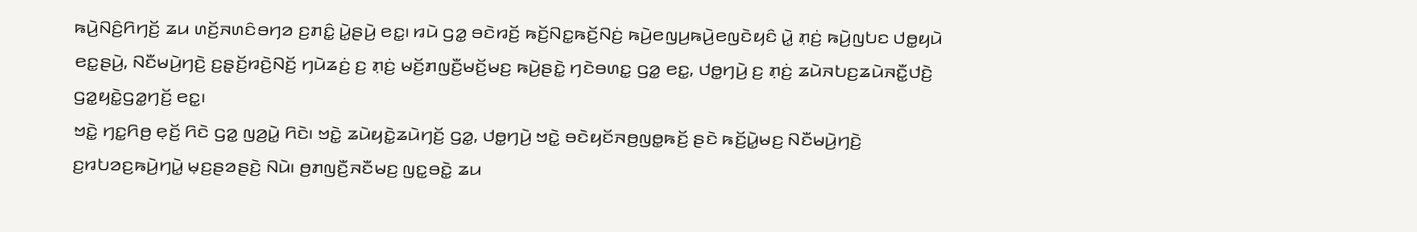ꤒꤣꤧ꤬ꤡꤢꤨ꤬ꤖꤚꤢꤩ꤬ ꤘꤣ ꤛꤢꤩ꤬ꤏꤛꤢꤨꤋꤚꤤ ꤢ꤬ꤊꤢꤨ꤭ ꤣꤧ꤭ꤔꤣꤧ꤬ ꤕꤢ꤭꤯ ꤙꤣꤧ ꤞꤤ꤭ ꤋꤢꤧꤙꤢꤩ꤬ ꤒꤢꤩ꤬ꤡꤢ꤭ꤒꤢꤩ꤬ꤡꤢꤦ꤬ ꤒꤣꤧ꤬ꤕꤜꤣ꤬ꤒꤣꤧ꤬ꤕꤜꤢꤧꤟꤢꤨ ꤣꤧ꤭ ꤊ꤫ꤢꤦ꤬ ꤒꤣꤧ꤬ꤜꤝꤢ ꤓꤥ꤭ꤟꤣꤧ ꤕꤢ꤭ꤔꤣꤧ꤬, ꤡꤢꤪꤗꤣꤧ꤬ꤚꤢꤧ꤬ ꤢ꤬ꤔ꤫ꤢꤩ꤬ꤙꤢꤧ꤬ꤡꤢꤩ꤬ ꤚꤣꤧꤘꤢꤦ꤬ ꤢ꤬ ꤊ꤫ꤢꤦ꤬ ꤗꤢꤩ꤬ꤊꤜꤢꤪ꤬ꤗꤢꤩ꤬ꤗꤢ꤬ ꤒꤣꤧ꤬ꤔꤢꤧ꤭ ꤚꤢꤧꤋꤛꤢ꤭ ꤞꤤ꤭ ꤕꤢ꤭, ꤓꤥ꤭ꤚꤣꤧ꤬ ꤢ꤬ ꤊ꤫ꤢꤦ꤬ ꤘꤣꤧꤏꤝꤢ꤬ꤘꤣꤧꤏꤢꤪ꤭ꤓꤢꤧ꤬ ꤞꤤ꤭ꤟꤢꤧ꤭ꤞꤤ꤭ꤚꤢꤩ꤬ ꤕꤢ꤭꤯
ꤠꤢꤧ꤭ ꤚꤢ꤭ꤖꤥ꤬ ꤕ꤫ꤢꤩ꤬ ꤖꤢꤧ ꤞꤤ꤭ ꤜꤤ꤬ꤣꤧ꤭ ꤖꤢꤧ꤯ ꤠꤢꤧ꤭ ꤘꤣꤧꤟꤢꤧ꤭ꤘꤣꤧꤚꤢꤩ꤬ ꤞꤤ꤭, ꤓꤥ꤭ꤚꤣꤧ꤬ ꤠꤢꤧ꤭ ꤋꤢꤧꤟꤢꤩꤏꤥ꤬ꤜꤥ꤭ꤒꤢꤩ꤬ ꤔꤢꤧ ꤒꤢꤩ꤬ꤣꤧ꤭ꤗꤢ꤬ ꤡꤢꤪꤗꤣꤧ꤬ꤚꤢꤧ꤬ ꤢ꤬ꤙꤝꤤꤢ꤬ꤒꤣꤧ꤬ꤚꤣꤧ꤭ ꤗ꤫ꤢ꤬ꤔꤤꤔꤢꤧ꤬ ꤡꤣꤧ꤯ ꤥ꤬ꤊꤜꤢꤪ꤬ꤏꤢꤪꤗꤢ꤬ ꤜꤢ꤭ꤋꤢꤧ꤭ ꤘꤣ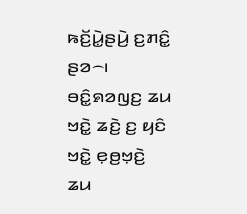ꤒꤢꤩ꤬ꤣꤧ꤭ꤔꤣꤧ꤬ ꤢ꤬ꤊꤢꤨ꤭ ꤔꤤ꤮꤯ ꤋꤢꤨ꤭ꤎꤤꤜꤢ꤬ ꤘꤣ ꤠꤢꤧ꤭ ꤘꤢꤧ꤬ ꤢ꤬ ꤟꤢꤨ ꤠꤢꤧ꤭ ꤕ꤫ꤥ꤬ꤠ꤫ꤢꤧ꤬ ꤘꤣ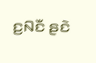ꤢ꤬ꤡꤢꤪ ꤔꤢꤧ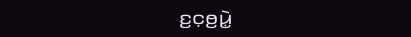ꤢ꤬ꤍ꤫ꤥ꤬ꤣꤧ꤭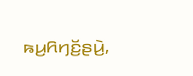ꤒꤣ꤬ꤖꤚꤢꤩ꤬ꤔꤣꤧ꤬,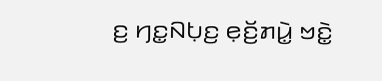ꤢ꤬ ꤚꤢ꤭ꤡꤝ꤫ꤢ꤬ ꤕ꤫ꤢꤩ꤬ꤊꤣꤧ꤭ ꤠꤢꤧ꤭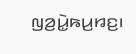ꤜꤤ꤬ꤣꤧ꤭ꤒꤣ꤬ꤙꤢ꤬꤯